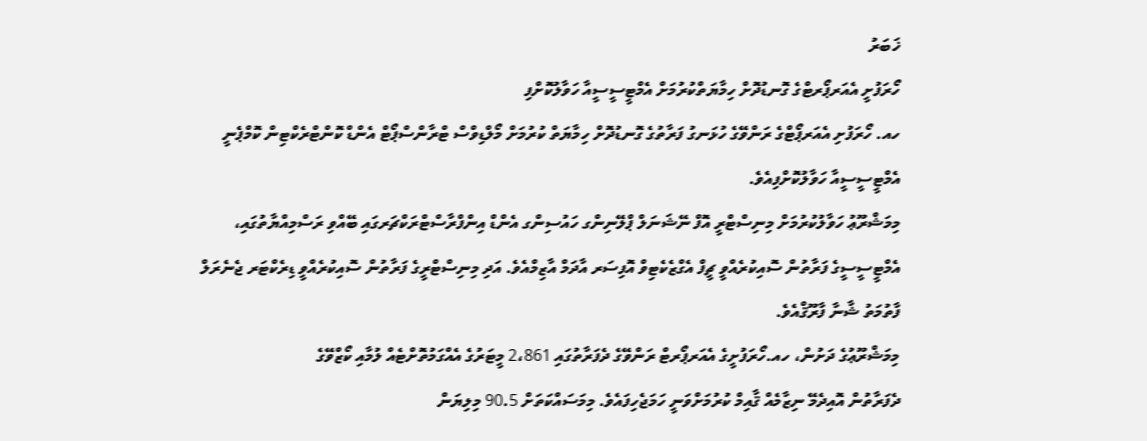ޚަބަރު
ހޯރަފުށީ އެއަރޕޯރޓްގެ ގޮނޑުދޮށް ހިމާޔަތްކުރުމަށް އެމްޓީސީސީއާ ހަވާލުކޮށްފި
ހއ. ހޯރަފުށި އެއަރޕޯޓްގެ ރަންވޭގެ ހުޅަނގު ފަރާތުގެ ގޮނޑުދޮށް ހިމާޔަތް ކުރުމަށް މޯލްޑިވްސް ޓްރާންސްޕޯޓް އެންޑް ކޮންޓްރެކްޓިން ކޮމްޕެނީ އެމްޓީސީސީއާ ހަވާލުކޮށްފިއެވެ.
މިމަޝްރޫޢު ހަވާލުކުރުމަށް މިނިސްޓްރީ އޮފް ނޭޝަނަލް ޕްލޭނިންގ ހައުސިންގ އެންޑް އިންފްރާސްޓްރަކްޗަރގައި ބޭއްވި ރަސްމިއްޔާތުގައި، އެމްޓީސީސީގެ ފަރާތުން ސޮއިކުރެއްވީ ޗީފް އެގްޒެކެޓިވް އޮފިސަރ އާދަމް އާޒިމްއެވެ. އަދި މިނިސްޓްރީގެ ފަރާތުން ސޮއިކުރެއްވީ ޑިރެކްޓަރ ޖެނެރަލް ފާތުމަތު ޝާނާ ފާރޫޤްއެވެ.
މިމަޝްރޫޢުގެ ދަށުން، ހއ.ހޯރަފުށީގެ އެއަރޕޯރޓް ރަންވޭގެ ދެފަރާތުގައި 2،861 މީޓަރުގެ އެއްގަމުތޮށްޓެއް ލުމާއި ކޯޒްވޭގެ
ދެފަރާތުން އޮއިދެމޭ ނިޒާމެއް ޤާއިމް ކުރުމަށްވަނީ ހަމަޖެހިފައެވެ. މިމަސައްކަތަށް 90.5 މިލިޔަން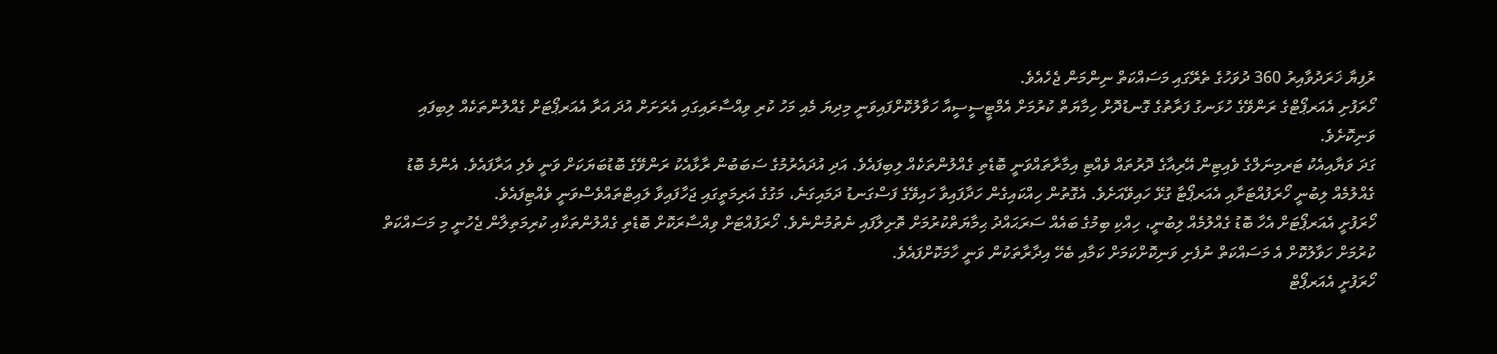ރުފިޔާ ޚަރަދުވާއިރު 360 ދުވަހުގެ ތެރޭގައި މަސައްކަތް ނިންމަން ޖެހެއެވެ.
ހޯރަފުށި އެއަރޕޯޓްގެ ރަންވޭގެ ހުޅަނގު ފަރާތުގެ ގޮނޑުދޮށް ހިމާޔަތް ކުރުމަށް އެމްޓީސީސީއާ ހަވާލުކޮށްފައިވަނީ މިދިޔަ މެއި މަހު ކުރި ވިއްސާރައިގައި އެރަށަށް އުދަ އަރާ އެއަރޕޯޓަށް ގެއްލުންތަކެއް ލިބިފައި ވަނިކޮށެވެ.
ގަދަ ވަޔާއިއެކު ޓަރމިނަލްގެ ވެއިޓިން އޭރިއާގެ ދޮރުތައް ވެއްޓި އިމާރާތައްވަނީ ބޮޑެތި ގެއްލުންތަކެއް ލިބިފައެވެ. އަދި އުދައެރުމުގެ ސަބަބުން ރާޅާއެކު ރަންވޭގެ ބޮޑުބަޔަކަށް ވަނީ ވެލި އަރާފައެވެ. އެންމެ ބޮޑު ގެއްލުމެއް ލިބުނީ ހޯރަފުއްޓަށާއި އެއަރޕޯޓާ ގުޅޭ ހައިވޭއަށެވެ. އެގޮތުން ހިއްކައިގެން ހަދާފައިވާ ހައިވޭގެ ފަސްގަނޑު ދަމައިގަނެ، މަގުގެ އަރިމަތީގައި ޖަހާފައިވާ ލައިޓްތައްވެސްވަނީ ވެއްޓިފައެވެ.
ހޯރަފުށީ އެއަރޕޯޓަށް އެހާ ބޮޑު ގެއްލުމެއް ލިބުނީ، ހިއްކި ބިމުގެ ބައެއް ސަރަޙައްދު ޙިމާޔަތްކުރުމަށް ތޮށިލާފައި ނެތުމުންނެވެ. ހޯރަފުއްޓަށް ވިއްސާރަކޮށް ބޮޑެތި ގެއްލުންތަކާއި ކުރިމަތިލާން ޖެހުނީ މި މަސައްކަތް ކުރުމަށް ހަވާލުކޮށް އެ މަސައްކަތް ނުފެށި ވަނިކޮށްކަމަށް ކަމާއި ބެހޭ އިދާރާތަކުން ވަނީ ހާމަކޮށްފައެވެ.
ހޯރަފުށީ އެއަރޕޯޓް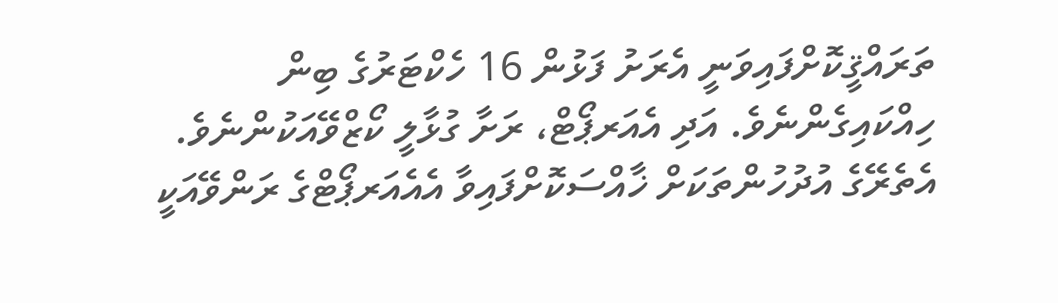ތަރައްޤީކޮށްފައިވަނީ އެރަށު ފަޅުން 16 ހެކްޓަރުގެ ބިން ހިއްކައިގެންނެވެ. އަދި އެއަރޕޯޓް، ރަށާ ގުޅާލީ ކޯޒްވޭއަކުންނެވެ. އެތެރޭގެ އުދުހުންތަކަށް ޚާއްސަކޮށްފައިވާ އެއެއަރޕޯޓްގެ ރަންވޭއަކީ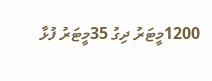1200މީޓަރު ދިގު 35މީޓަރު ފުޅާ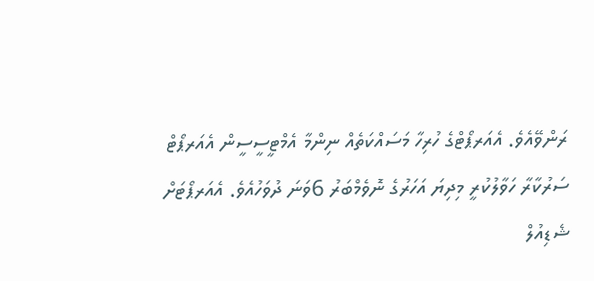ރަންވޭއެވެ. އެއަރޕޯޓްގެ ހުރިހާ މަސައްކަތެއް ނިންމާ އެމްޓީސީސީން އެއަރޕޯޓް ސަރުކާރާ ހަވާލުކުރީ މިދިޔަ އަހަރުގެ ނޮވެމްބަރު 6ވަނަ ދުވަހުއެވެ. އެއަރޕޯޓަށް ޝެޑިއުލް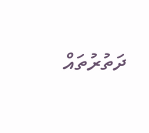ދަތުރުތައް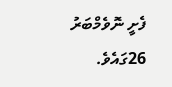ފެށީ ނޮވެމްބަރު 26ގައެވެ.